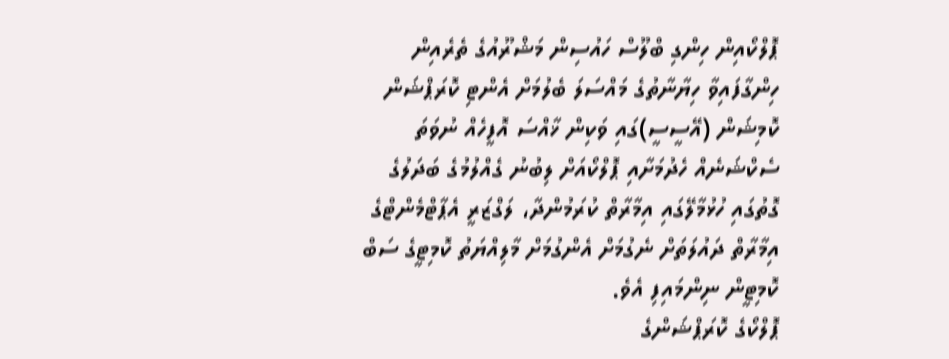ޕޮލްކޯއިން ހިންގި ބްލޫސް ހައުސިން މަޝްރޫއުގެ ތެރެއިން ހިންގާފައިވާ ހިޔާނާތުގެ މައްސަލަ ބެލުމަށް އެންޓި ކޮރަޕްޝަން ކޮމިޝަން (އޭސީސީ)ގައި ވަކިން ޚާއްސަ އޮފީހެއް ނުވަތަ ސެކްޝަނެއް ހެދުމަށާއި ޕޮލްކޯއަށް ލިބުނު ގެއްލުމުގެ ބަދަލުގެ ގޮތުގައި ހުޅުމާލޭގައި އިމާރާތް ކުރަމުންދާ، ލަގްޒަރީ އެޕާޓްމެންޓްގެ އިމާރާތް ދައުލަތަށް ނެގުމަށް އެންގުމަށް މާލިއްޔަތު ކޮމިޓީގެ ސަބް ކޮމިޓީން ނިންމައިފި އެވެ.
ޕޮލްކޯގެ ކޮރަޕްޝަންގެ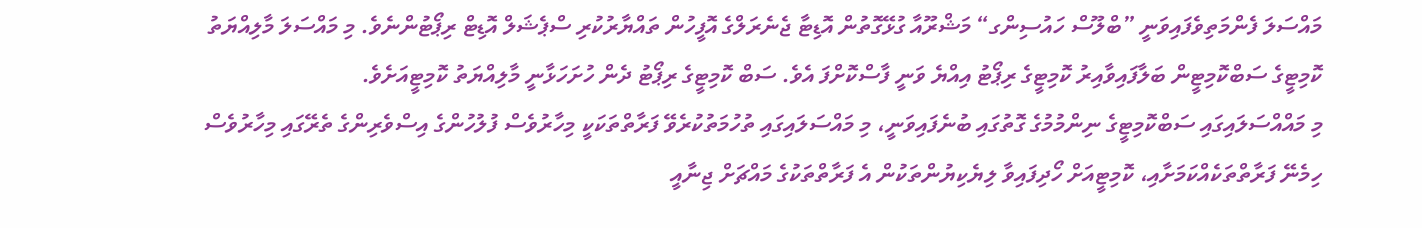މައްސަލަ ފެންމަތިވެފައިވަނީ ”ބްލޫސް ހައުސިންގ“ މަޝްރޫއާ ގުޅޭގޮތުން އޮޑިޓާ ޖެނެރަލްގެ އޮފީހުން ތައްޔާރުކުރި ސްޕެޝަލް އޮޑިޓް ރިޕޯޓުންނެވެ. މި މައްސަލަ މާލިއްޔަތު ކޮމިޓީގެ ސަބްކޮމިޓީން ބަލާފައިވާއިރު ކޮމިޓީގެ ރިޕޯޓު އިއްޔެ ވަނީ ފާސްކޮށްފަ އެވެ. ސަބް ކޮމިޓީގެ ރިޕޯޓު ދެން ހުށަހަޅާނީ މާލިއްޔަތު ކޮމިޓީއަށެވެ.
މި މައްއްސަލައިގައި ސަބްކޮމިޓީގެ ނިންމުމުގެ ގޮތުގައި ބުނެފައިވަނީ، މި މައްސަލައިގައި ތުހުމަތުކުރެވޭ ފަރާތްތަކަކީ މިހާރުވެސް ފުލުހުންގެ އިސްވެރިންގެ ތެރޭގައި މިހާރުވެސް ހިމެނޭ ފަރާތްތަކެއްކަމަށާއި، ކޮމިޓީއަށް ހޯދިފައިވާ ލިޔެކިޔުންތަކުން އެ ފަރާތްތަކުގެ މައްޗަށް ޖިނާއީ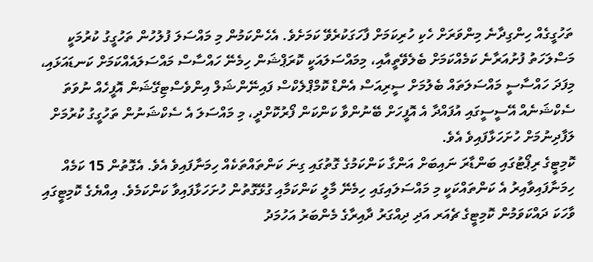ތަހުގީގެއް ހިންގިދާނެ މިންވަރަށް ހެކި ހުރިކަމަށް ފާހަގަކުރެވޭ ކަމަށެވެ. އެހެންކަމުން މި މައްސަލަ ފުލުހުން ތަހުގީގު ކުރުމަކީ މަސްލަހަތު ފުށުއަރާނެ ކަމެއްކަމަށް ބެލެވޭތީއާއި، މިމައްސަލައަކީ ކޮރަޕްޝަން ހިމެނޭ ހައްސާސް މައްސަލައެއްކަމަށް ކަނޑައަޅައި، މިފަދަ ހައްސާސީ މައްސަލަތައް ބެލުމަށް ސީރިއަސް އެންޑް ކޮމްޕްލެކްސް ފައިނޭންޝަލް އިންވެސްޓިގޭޝަން އޮފީހެއް ނުވަތަ ސެކްޝަނެއް އޭސީސީގައި އުފައްދާ އެ އޮފީހަށް ބޭނުންވާ ކަންކަން ފޯރުކޮށްދީ، މި މައްސަލަ އެ ސެކްޝަނުން ތަހުގީގު ކުރުމަށް ލަފާދިނުމަށް ހުށަހަޅާފައިވެ އެވެ.
ކޮމިޓީގެ ރިޕޯޓުގައި ބަންޑާރަ ނައިބަށް އަންގާ ކަންކަމުގެ ގޮތުގައި ގިނަ ކަންތައްތަކެއް ހިމަނާފައިވެ އެވެ. އެގޮތުން 15 ކަމެއް ހިމަނާފައިވާއިރު އެ ކަންތައްކަކީ މި މައްސަލައިގައި ހިމެނޭ މާލީ ކަންކަމާއި ގުޅޭގޮތުން ހުށަހަޅާފައިވާ ކަންކަމެވެ. އިއްޔެގެ ކޮމިޓީގައި ވާހަކަ ދައްކަވަމުން ކޮމިޓީގެ ޗެއަރ އަދި ދިއްގަރު ދާއިރާގެ މެންބަރު އަހުމަދު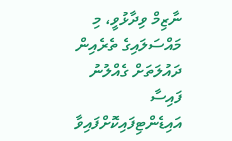ނާޒިމް ވިދާޅުވީ، މި މައްސަލައިގެ ތެރެއިން ދައުލަތަށް ގެއްލުނު ފައިސާ އައިޑެންޓިފައިކޮށްފައިވާ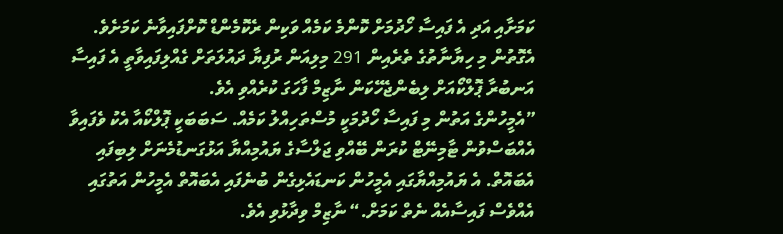ކަމަށާއި އަދި އެ ފައިސާ ހޯދުމަށް ކޮންމެ ކަމެއް ވަކިން ރެކޮމެންޑް ކޮށްފައިވާނެ ކަމަށެވެ. އެގޮތުން މި ހިޔާނާތުގެ ތެރެއިން 291 މިލިއަން ރުފިޔާ ދައުލަތަށް ގެއްލިފައިވާތީ އެ ފައިސާ އަނބުރާ ޕޮލްކޯއަށް ލިބެންޖެހޭކަން ނާޒިމް ފާހަގަ ކުރެއްވި އެވެ.
”އެމީހުންގެ އަތުން މި ފައިސާ ހޯދުމަކީ މުސްތަހިއްލު ކަމެއް. ސަބަބަކީ ޕޮލްކޯއާ އެކު ވެފައިވާ އެއްބަސްވުން ޓާމިނޭޓް ކުރަން ބޭއްވި ޖަލްސާގެ ޔައުމިއްޔާ އަޅުގަނޑުމެނަށް ލިބިފައި އެބައޮތް. އެ ޔައުމިއްޔާގައި އެމީހުން ކަނޑައެޅިގެން ބުނެފައި އެބައޮތް އެމީހުން އަތުގައި އެއްވެސް ފައިސާއެއް ނެތް ކަމަށް.“ ނާޒިމް ވިދާޅުވި އެވެ.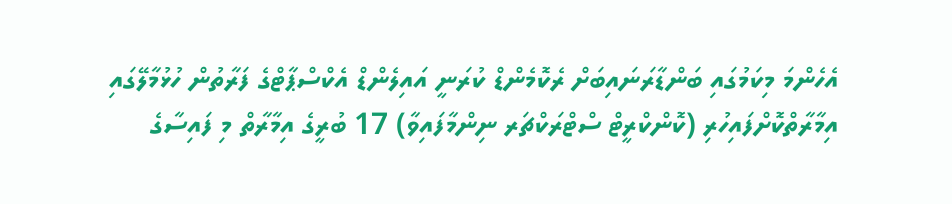އެހެންމަ މިކަމުގައި ބަންޑާރަނައިބަށް ރެކޮމެންޑް ކުރަނީ އައިލެންޑް އެކްސްޕާޓްގެ ފަރާތުން ހުޅުމާލޭގައި އިމާރާތްކޮށްފައިހުރި (ކޮންކްރީޓް ސްޓްރަކްޗަރ ނިންމާފައިވާ) 17 ބުރީގެ އިމާރާތް މި ފައިސާގެ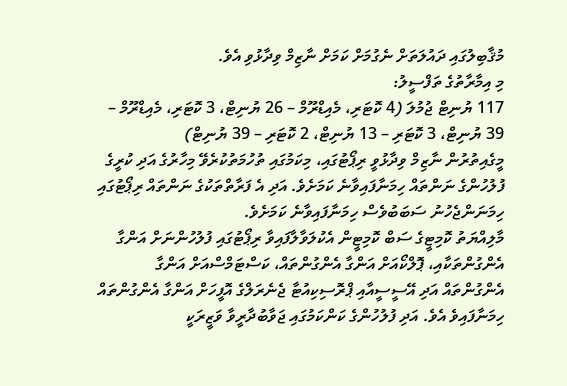މުޤާބިލުގައި ދައުލަތަށް ނެގުމަށް ކަމަށް ނާޒިމް ވިދާޅުވި އެވެ.
މި އިމާރާތުގެ ތަފްސީލު:
117 ޔުނިޓް ޖުމުލަ (4 ކޮޓަރި، މެއިޑްރޫމް – 26 ޔުނިޓް، 3 ކޮޓަރި، މެއިޑްރޫމް – 39 ޔުނިޓް، 3 ކޮޓަރި – 13 ޔުނިޓް، 2 ކޮޓަރި – 39 ޔުނިޓް)
މީގެއިތުރުން ނާޒިމް ވިދާޅުވީ ރިޕޯޓުގައި، މިކަމުގައި ތުހުމަތުކުރެވޭ މިހާރުގެ އަދި ކުރީގެ ފުލުހުންގެ ނަންތައް ހިމަނާފައިވާނެ ކަމަށެވެ. އަދި އެ ފަރާތްތަކުގެ ނަންތައް ރިޕޯޓުގައި ހިމަނަންޖެހުނު ސަބަބުވެސް ހިމަނާފައިވާނެ ކަމަށެވެ.
މާލިއްޔަތު ކޮމިޓީގެ ސަބް ކޮމިޓީން އެކުލަވާލާފައިވާ ރިޕޯޓުގައި ފުލުހުންނަށް އަންގާ އެންގުންތަކާއި، ޕޮލްކޯއަށް އަންގާ އެންގުންތައް، ކަސްޓަމްސްއަށް އަންގާ އެންގުންތައް އަދި އޭސީސީއާއި ޕްރޮސިކިއުޓާ ޖެނެރަލްގެ އޮފީހަށް އަންގާ އެންގުންތައް ހިމަނާފައިވެ އެވެ. އަދި ފުލުހުންގެ ކަންކަމުގައި ޖަވާބުދާރީވާ ވަޒީރަކީ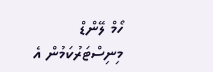ހޯމް ލޭންޑް މިނިސްޓަރުކަމުން އެ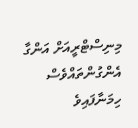މިނިސްޓްރީއަށް އަންގާ އެންގުންތައްވެސް ހިމަނާފައިވެ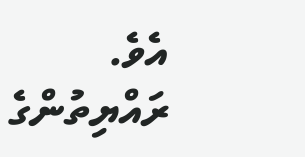އެވެ.
ރައްޔިތުންގެ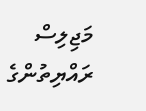މަޖިލިސް ރައްޔިތުންގެ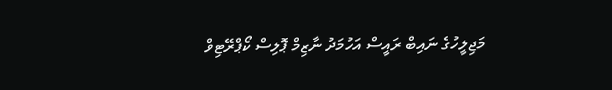މަޖިލީހުގެ ނައިބް ރައީސް އަހުމަދު ނާޒިމް ޕޮލިސް ކޯޕްރޭޓިވް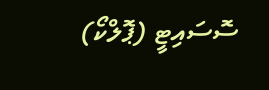ސޮސައިޓީ (ޕޮލްކޯ)